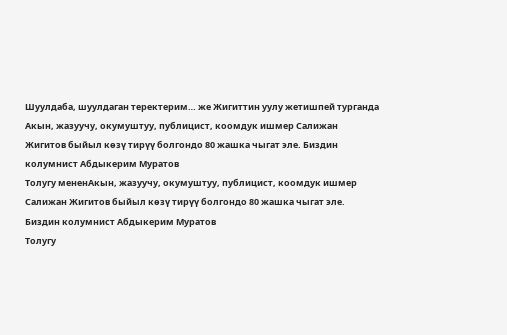Шуулдаба, шуулдаган теректерим… же Жигиттин уулу жетишпей турганда
Акын, жазуучу, окумуштуу, публицист, коомдук ишмер Салижан Жигитов быйыл көзү тирүү болгондо 80 жашка чыгат эле. Биздин колумнист Абдыкерим Муратов
Толугу мененАкын, жазуучу, окумуштуу, публицист, коомдук ишмер Салижан Жигитов быйыл көзү тирүү болгондо 80 жашка чыгат эле. Биздин колумнист Абдыкерим Муратов
Толугу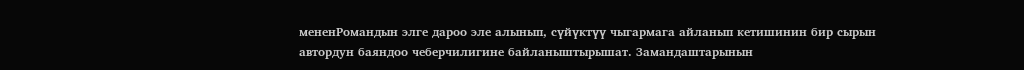мененРомандын элге дароо эле алынып, сүйүктүү чыгармага айланып кетишинин бир сырын автордун баяндоо чеберчилигине байланыштырышат. Замандаштарынын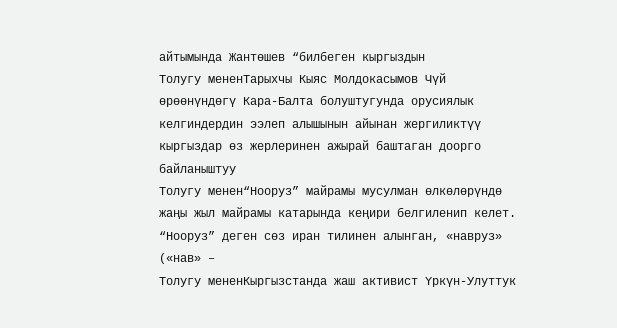айтымында Жантөшев “билбеген кыргыздын
Толугу мененТарыхчы Кыяс Молдокасымов Чүй өрөөнүндөгү Кара-Балта болуштугунда орусиялык келгиндердин ээлеп алышынын айынан жергиликтүү кыргыздар өз жерлеринен ажырай баштаган доорго байланыштуу
Толугу менен“Нооруз” майрамы мусулман өлкөлөрүндө жаңы жыл майрамы катарында кеңири белгиленип келет. “Нооруз” деген сөз иран тилинен алынган, «навруз» («нав» –
Толугу мененКыргызстанда жаш активист Үркүн-Улуттук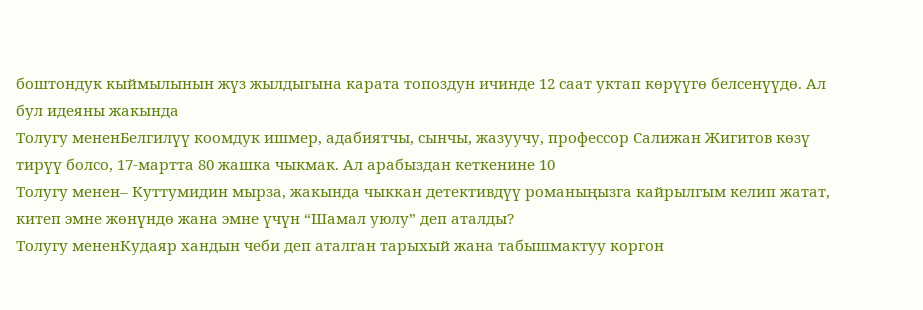боштондук кыймылынын жүз жылдыгына карата топоздун ичинде 12 саат уктап көрүүгө белсенүүдө. Ал бул идеяны жакында
Толугу мененБелгилүү коомдук ишмер, адабиятчы, сынчы, жазуучу, профессор Салижан Жигитов көзү тирүү болсо, 17-мартта 80 жашка чыкмак. Ал арабыздан кеткенине 10
Толугу менен– Куттумидин мырза, жакында чыккан детективдүү романыңызга кайрылгым келип жатат, китеп эмне жөнүндө жана эмне үчүн “Шамал уюлу” деп аталды?
Толугу мененКудаяр хандын чеби деп аталган тарыхый жана табышмактуу коргон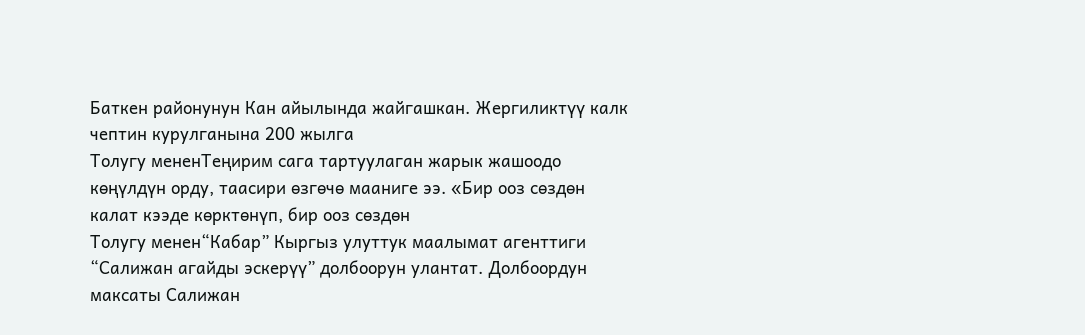Баткен районунун Кан айылында жайгашкан. Жергиликтүү калк чептин курулганына 200 жылга
Толугу мененТеңирим сага тартуулаган жарык жашоодо кѳңүлдүн орду, таасири ѳзгѳчѳ мааниге ээ. «Бир ооз сѳздѳн калат кээде кѳрктѳнүп, бир ооз сѳздѳн
Толугу менен“Кабар” Кыргыз улуттук маалымат агенттиги “Салижан агайды эскерүү” долбоорун улантат. Долбоордун максаты Салижан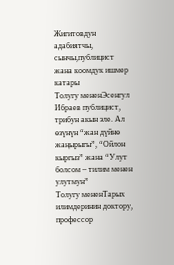Жигитовдун адабиятчы, сынчы,публицист жана коомдук ишмер катары
Толугу мененЭсенгул Ибраев публицист, трибун акын эле. Ал өзүнүн “жан дүйнө жаңырыгы”, “Ойлон кыргыз” жана “Улут болсом – тилим менен улутмун”
Толугу мененТарых илимдеринин доктору, профессор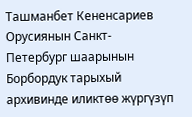Ташманбет Кененсариев Орусиянын Санкт- Петербург шаарынын Борбордук тарыхый архивинде иликтөө жүргүзүп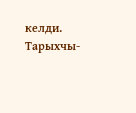келди. Тарыхчы-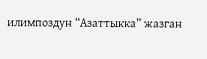илимпоздун “Азаттыкка” жазган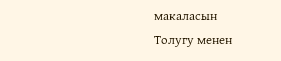макаласын
Толугу менен